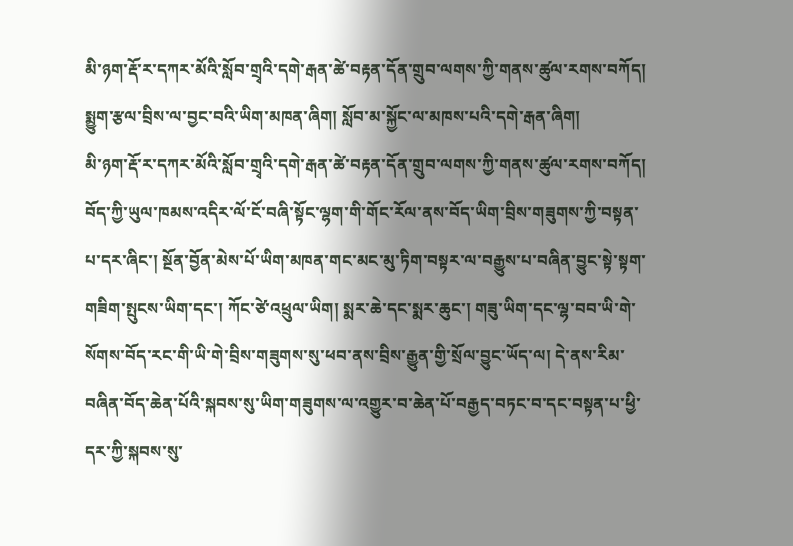མི་ཉག་རྡོ་ར་དཀར་མོའི་སློབ་གྲྭའི་དགེ་རྒན་ཚེ་བརྟན་དོན་གྲུབ་ལགས་ཀྱི་གནས་ཚུལ་རགས་བཀོད།
སྨྱུག་རྩལ་བྲིས་ལ་བྱང་བའི་ཡིག་མཁན་ཞིག། སློབ་མ་སྐྱོང་ལ་མཁས་པའི་དགེ་རྒན་ཞིག།
མི་ཉག་རྡོ་ར་དཀར་མོའི་སློབ་གྲྭའི་དགེ་རྒན་ཚེ་བརྟན་དོན་གྲུབ་ལགས་ཀྱི་གནས་ཚུལ་རགས་བཀོད།
བོད་ཀྱི་ཡུལ་ཁམས་འདིར་ལོ་ངོ་བཞི་སྟོང་ལྷག་གི་གོང་རོལ་ནས་བོད་ཡིག་བྲིས་གཟུགས་ཀྱི་བསྟན་པ་དར་ཞིང་། སྔོན་བྱོན་མེས་པོ་ཡིག་མཁན་གང་མང་མུ་ཏིག་བསྟར་ལ་བརྒྱུས་པ་བཞིན་བྱུང་སྟེ་སྟག་གཟིག་སྤུངས་ཡིག་དང་། ཀོང་ཙེ་འཕྲུལ་ཡིག། སྨར་ཆེ་དང་སྨར་ཆུང་། གཟུ་ཡིག་དང་ལྷ་བབ་ཡི་གེ་སོགས་བོད་རང་གི་ཡི་གེ་བྲིས་གཟུགས་སུ་ཕབ་ནས་བྲིས་རྒྱུན་གྱི་སྲོལ་བྱུང་ཡོད་ལ། དེ་ནས་རིམ་བཞིན་བོད་ཆེན་པོའི་སྐབས་སུ་ཡིག་གཟུགས་ལ་འགྱུར་བ་ཆེན་པོ་བརྒྱད་བཏང་བ་དང་བསྟན་པ་ཕྱི་དར་ཀྱི་སྐབས་སུ་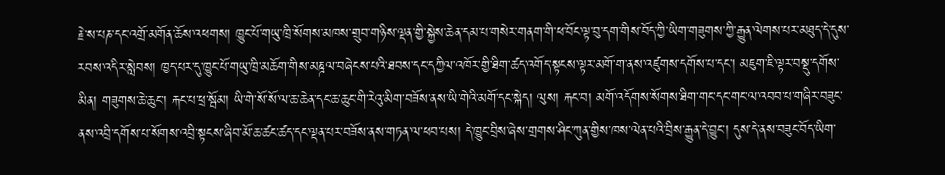རྗེ་ས་པཎ་དང་འགྲོ་མགོན་ཆོས་འཕགས། ཁྱུང་པོ་གཡུ་ཁྲི་སོགས་མཁས་གྲུབ་གཉིས་ལྡན་གྱི་སྐྱེས་ཆེན་དམ་པ་གསེར་གནག་གི་ཕ་བོང་ལྟ་བུ་དག་གིས་བོད་ཀྱི་ཡིག་གཟུགས་ཀྱི་རྒྱུན་ལེགས་པར་མཐུད་དེ་དུས་རབས་འདིར་སླེབས། ཁྱད་པར་དུ་ཁྱུང་པོ་གཡུ་ཁྲི་མཆོག་གིས་མཎྜལ་བཞེངས་པའི་ཐབས་དང་དཀྱིལ་འཁོར་གྱི་ཐིག་ཚད་འགོད་སྟངས་ལྟར་མགོ་ག་ནས་འཛུགས་དགོས་པ་དང་། མཇུག་ཇི་ལྟར་བསྡུ་དགོས་མིན། གཟུགས་ཆེ་ཆུང་། རྐང་པ་ཕྲ་སྦོམ། ཡི་གེ་སོ་སོ་ལ་ཆ་ཆེན་དང་ཆ་ཆུང་གི་རེའུ་མིག་བཟོས་ནས་ཡི་གེའི་མགོ་དང་སྐེད། ལུས། རྐང་བ། མགོ་འདོགས་སོགས་ཐིག་གང་དང་གང་ལ་འབབ་པ་གཞིར་བཟུང་ནས་འབྲི་དགོས་པ་སོགས་འབྲི་སྟངས་ཞིབ་མོ་ཆ་ཚང་ཚད་དང་ལྡན་པར་བཟོས་ནས་གཏན་ལ་ཕབ་པས། དེ་ཁྱུང་བྲིས་ཞེས་གྲགས་ཤིང་ཀུན་གྱིས་ཁས་ལེན་པའི་བྲིས་རྒྱུན་དེ་བྱུང་། དུས་དེ་ནས་བཟུང་བོད་ཡིག་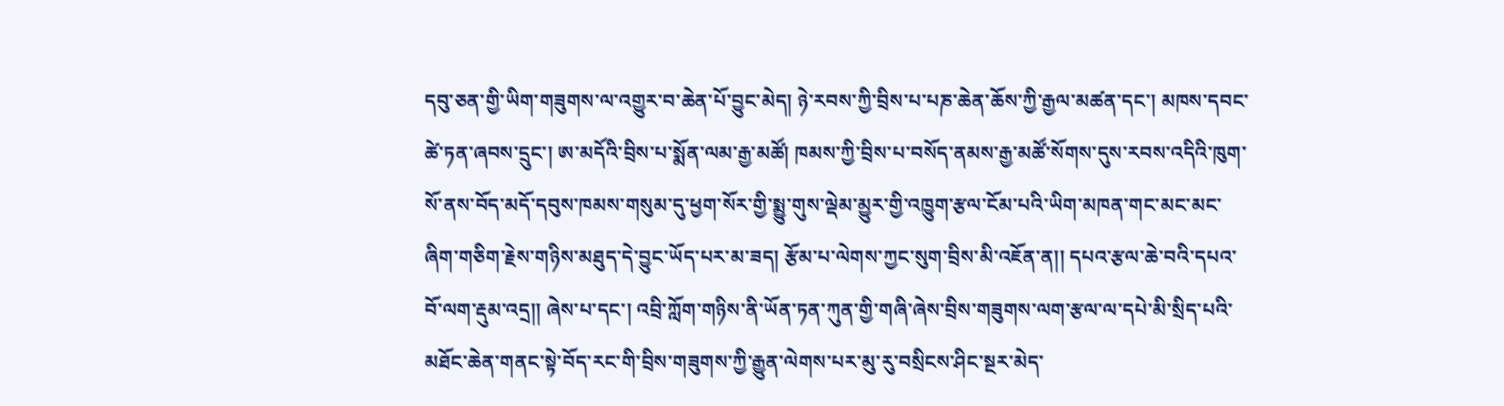དབུ་ཅན་གྱི་ཡིག་གཟུགས་ལ་འགྱུར་བ་ཆེན་པོ་བྱུང་མེད། ཉེ་རབས་ཀྱི་བྲིས་པ་པཎ་ཆེན་ཆོས་ཀྱི་རྒྱལ་མཚན་དང་། མཁས་དབང་ཚེ་ཏན་ཞབས་དྲུང་། ཨ་མདོའི་བྲིས་པ་སྨོན་ལམ་རྒྱ་མཚོ། ཁམས་ཀྱི་བྲིས་པ་བསོད་ནམས་རྒྱ་མཚོ་སོགས་དུས་རབས་འདིའི་ཁུག་སོ་ནས་བོད་མདོ་དབུས་ཁམས་གསུམ་དུ་ཕྱག་སོར་གྱི་སྨྱུ་གུས་ལྡེམ་མྱུར་གྱི་འཁྱུག་རྩལ་ངོམ་པའི་ཡིག་མཁན་གང་མང་མང་ཞིག་གཅིག་རྗེས་གཉིས་མཐུད་དེ་བྱུང་ཡོད་པར་མ་ཟད། རྩོམ་པ་ལེགས་ཀྱང་སུག་བྲིས་མི་འཇོན་ན།། དཔའ་རྩལ་ཆེ་བའི་དཔའ་བོ་ལག་རྡུམ་འདྲ།། ཞེས་པ་དང་། འབྲི་ཀློག་གཉིས་ནི་ཡོན་ཏན་ཀུན་གྱི་གཞི་ཞེས་བྲིས་གཟུགས་ལག་རྩལ་ལ་དཔེ་མི་སྲིད་པའི་མཐོང་ཆེན་གནང་སྟེ་བོད་རང་གི་བྲིས་གཟུགས་ཀྱི་རྒྱུན་ལེགས་པར་མུ་རུ་བསྲིངས་ཤིང་སྔར་མེད་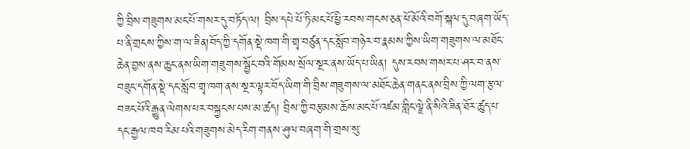ཀྱི་བྲིས་གཟུགས་མང་པོ་གསར་དུ་བཏོད་ལ། བྲིས་དཔེ་པོ་ཏི་མང་པོ་ཕྱི་རབས་གངས་ཅན་ཕོ་མོའི་བགོ་སྐལ་དུ་བཞག་ཡོད་པ་ནི་གྲངས་ཀྱིས་ག་ལ་ཟིན།བོད་ཀྱི་དགོན་སྡེ་ཁག་གི་གྲྭ་བཙུན་དང་སློབ་གཉེར་བ་རྣམས་ཀྱིས་ཡིག་གཟུགས་ལ་མཐོང་ཆེན་བྱས་ནས་ཆུང་ནས་ཡིག་གཟུགས་སྦྱོང་བའི་གོམས་སྲོལ་སྔར་ནས་ཡོད་པ་ཡིན། དུས་རབས་གསར་པ་ཤར་བ་ནས་བཟུང་དགོན་སྡེ་དང་སློབ་གྲྭ་ཁག་ནས་སྔར་ལྟར་བོད་ཡིག་གི་བྲིས་གཟུགས་ལ་མཐོང་ཆེན་གནང་ནས་བྲིས་ཀྱི་ལག་རྩལ་བཟང་པོའི་རྒྱུན་ལེགས་པར་བསྐྱངས་པས་མ་ཚད། བྲིས་ཀྱི་བརྩམས་ཆོས་མང་པོ་འཛམ་གླིང་ལྗེ་ནི་སིའི་ཟིན་ཐོར་ཚུད་པ་དང་རྒྱལ་ཁབ་རིམ་པའི་གཟུགས་མེད་རིག་གནས་ཤུལ་བཞག་གི་གྲས་སུ་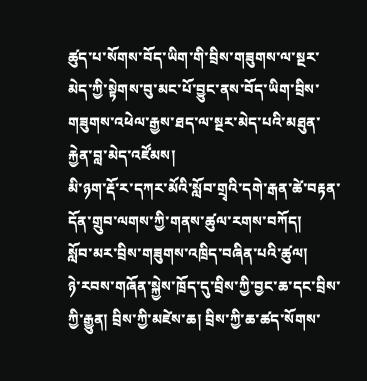ཚུད་པ་སོགས་བོད་ཡིག་གི་བྲིས་གཟུགས་ལ་སྔར་མེད་ཀྱི་སྟེགས་བུ་མང་པོ་བྱུང་ནས་བོད་ཡིག་བྲིས་གཟུགས་འཕེལ་རྒྱས་ཐད་ལ་སྔར་མེད་པའི་མཐུན་རྐྱེན་བླ་མེད་འཛོམས།
མི་ཉག་རྡོ་ར་དཀར་མོའི་སློབ་གྲྭའི་དགེ་རྒན་ཚེ་བརྟན་དོན་གྲུབ་ལགས་ཀྱི་གནས་ཚུལ་རགས་བཀོད།
སློབ་མར་བྲིས་གཟུགས་འཁྲིད་བཞིན་པའི་ཚུལ།
ཉེ་རབས་གཞོན་སྐྱེས་ཁྲོད་དུ་བྲིས་ཀྱི་བྱང་ཆ་དང་བྲིས་ཀྱི་རྒྱུན། བྲིས་ཀྱི་མཛེས་ཆ། བྲིས་ཀྱི་ཆ་ཚད་སོགས་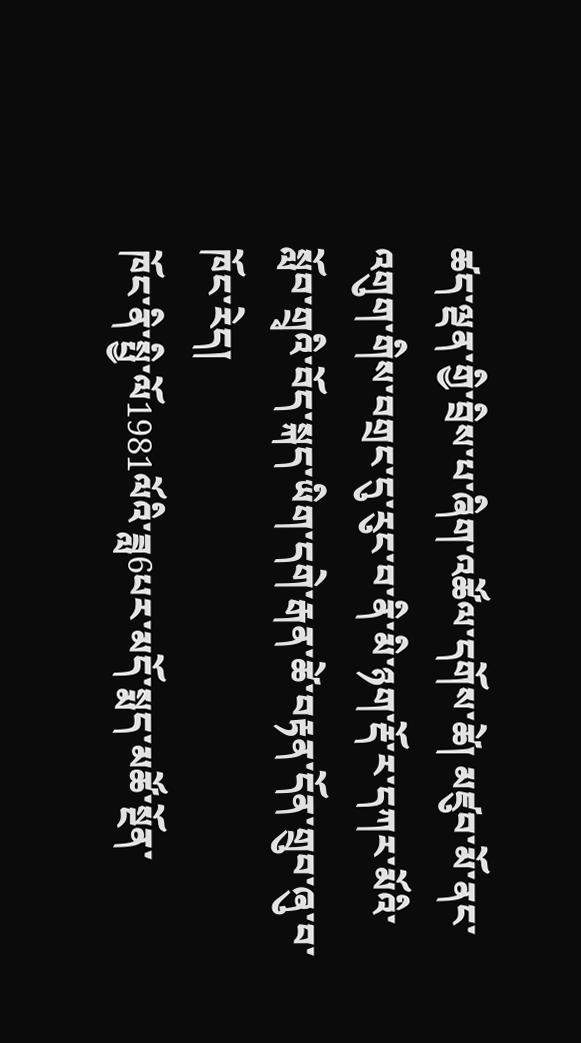ཚད་ལྡན་གྱི་བྲིས་པ་ཞིག་འཚོལ་དགོས་ཚེ། མཛུབ་མོ་ནང་འགུག་གིས་བགྲང་དུ་རུང་བ་ནི་མི་ཉག་རྡོ་ར་དཀར་མོའི་སློབ་གྲྭའི་བོད་སྐད་ཡིག་དགེ་རྒན་ཚེ་བརྟན་དོན་གྲུབ་ཞུ་བ་ཁོང་རེད།
ཁོང་ནི་སྤྱི་ལོ1981ལོའི་ཟླ6པར་མདོ་སྨད་མཚོ་སྔོན་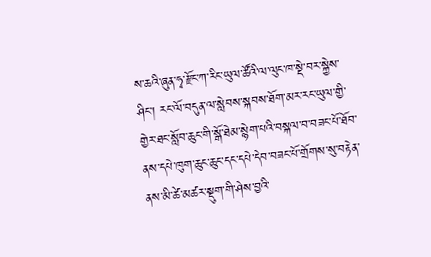ས་ཆའི་ཞུན་ཧྭ་རྫོང་ཀ་རིང་ཡུལ་ཚོའི་ལ་ལུང་ཁ་སྡེ་བར་སྐྱེས་ཤིང་། རང་ལོ་བདུན་ལ་སླེབས་སྐབས་ཐོག་མར་རང་ཡུལ་གྱི་གྱེར་ཐང་སློབ་ཆུང་གི་སྒོ་ཐེམ་སྙེག་པའི་བསྐལ་བ་བཟང་པོ་ཐོབ་ནས་དཔེ་ཁུག་ཆུང་ཆུང་དང་དཔེ་དེབ་བཟང་པོ་གྲོགས་སུ་བརྟེན་ནས་མི་ཚེ་མཚར་སྡུག་གི་ཤེས་བྱའི་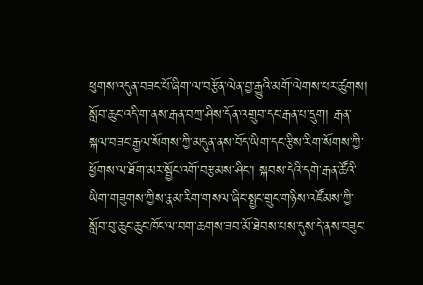ཕུགས་འདུན་བཟང་པོ་ཞིག་ལ་བརྩོན་ལེན་བྱ་རྒྱུའི་མགོ་ལེགས་པར་ཚུགས། སློབ་ཆུང་འདི་ག་ནས་རྒན་བཀྲ་ཤིས་དོན་འགྲུབ་དང་རྒན་པ་དྲུག། རྒན་སྐལ་བཟང་རྒྱལ་སོགས་ཀྱི་མདུན་ནས་བོད་ཡིག་དང་རྩིས་རིག་སོགས་ཀྱི་ཕྱོགས་ལ་ཐོག་མར་སྦྱོང་འགོ་བརྩམས་ཤིང་། སྐབས་དེའི་དགེ་རྒན་ཚོའི་ཡིག་གཟུགས་ཀྱིས་རྣམ་རིག་གསལ་ཞིང་སྤྱང་གྲུང་གཉིས་འཛོམས་ཀྱི་སློབ་བུ་ཆུང་ཆུང་ཁོང་ལ་བག་ཆགས་ཟབ་མོ་ཐེབས་པས་དུས་དེ་ནས་བཟུང་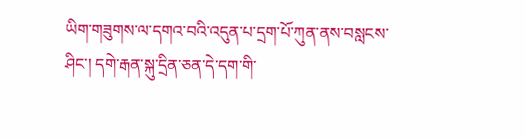ཡིག་གཟུགས་ལ་དགའ་བའི་འདུན་པ་དྲག་པོ་ཀུན་ནས་བསླངས་ཤིང་། དགེ་རྒན་སྐུ་དྲིན་ཅན་དེ་དག་གི་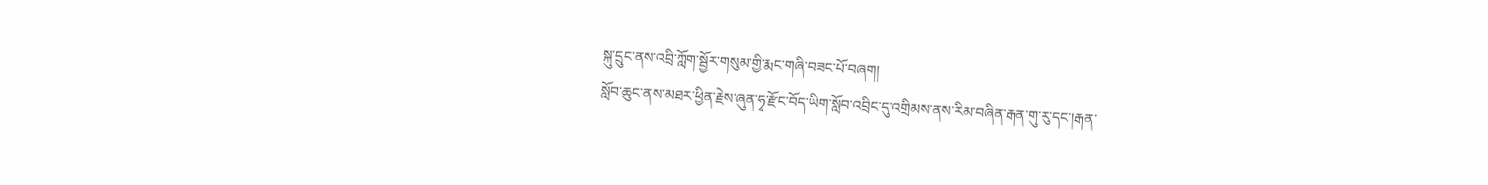སྐུ་དྲུང་ནས་འབྲི་ཀློག་སྦྱོར་གསུམ་གྱི་རྨང་གཞི་བཟང་པོ་བཞག།
སློབ་ཆུང་ནས་མཐར་ཕྱིན་རྗེས་ཞུན་ཧྭ་རྫོང་བོད་ཡིག་སློབ་འབྲིང་དུ་འགྲིམས་ནས་རིམ་བཞིན་རྒན་གུ་རུ་དང་།རྒན་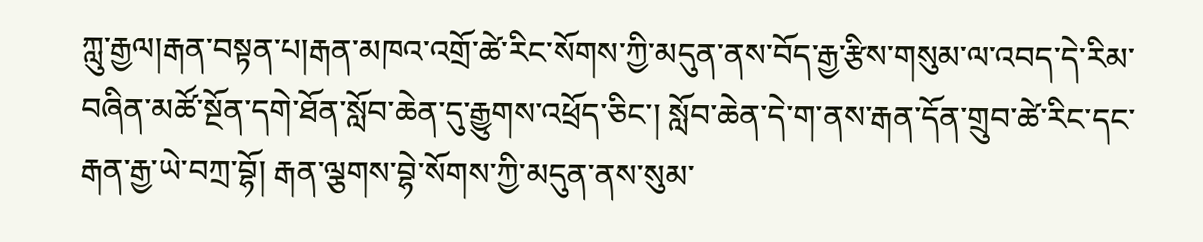ཀླུ་རྒྱལ།རྒན་བསྟན་པ།རྒན་མཁའ་འགྲོ་ཚེ་རིང་སོགས་ཀྱི་མདུན་ནས་བོད་རྒྱ་རྩིས་གསུམ་ལ་འབད་དེ་རིམ་བཞིན་མཚོ་སྔོན་དགེ་ཐོན་སློབ་ཆེན་དུ་རྒྱུགས་འཕྲོད་ཅིང་། སློབ་ཆེན་དེ་ག་ནས་རྒན་དོན་གྲུབ་ཚེ་རིང་དང་རྒན་རྒྱ་ཡེ་བཀྲ་བྷོ། རྒན་ལྕགས་བྷེ་སོགས་ཀྱི་མདུན་ནས་སུམ་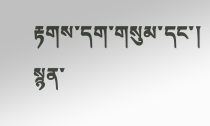རྟགས་དག་གསུམ་དང་། སྙན་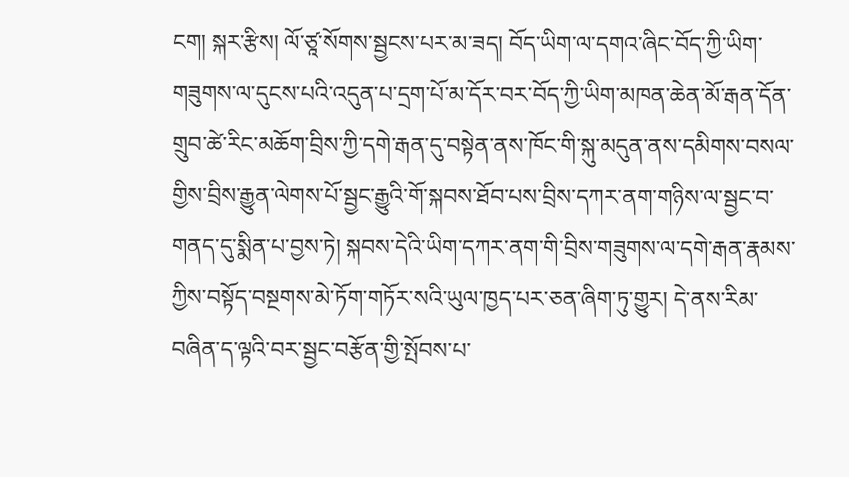ངག། སྐར་རྩིས། ལོ་ཙཱ་སོགས་སྦྱངས་པར་མ་ཟད། བོད་ཡིག་ལ་དགའ་ཞིང་བོད་ཀྱི་ཡིག་གཟུགས་ལ་དུངས་པའི་འདུན་པ་དྲག་པོ་མ་དོར་བར་བོད་ཀྱི་ཡིག་མཁན་ཆེན་མོ་རྒན་དོན་གྲུབ་ཚེ་རིང་མཆོག་བྲིས་ཀྱི་དགེ་རྒན་དུ་བསྟེན་ནས་ཁོང་གི་སྐུ་མདུན་ནས་དམིགས་བསལ་གྱིས་བྲིས་རྒྱུན་ལེགས་པོ་སྦྱང་རྒྱུའི་གོ་སྐབས་ཐོབ་པས་བྲིས་དཀར་ནག་གཉིས་ལ་སྦྱང་བ་གནད་དུ་སྨིན་པ་བྱས་ཏེ། སྐབས་དེའི་ཡིག་དཀར་ནག་གི་བྲིས་གཟུགས་ལ་དགེ་རྒན་རྣམས་ཀྱིས་བསྟོད་བསྔགས་མེ་ཏོག་གཏོར་སའི་ཡུལ་ཁྱད་པར་ཅན་ཞིག་ཏུ་གྱུར། དེ་ནས་རིམ་བཞིན་ད་ལྟའི་བར་སྦྱང་བརྩོན་གྱི་སྤོབས་པ་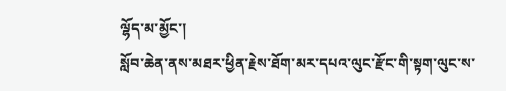ལྷོད་མ་མྱོང་།
སློབ་ཆེན་ནས་མཐར་ཕྱིན་རྗེས་ཐོག་མར་དཔའ་ལུང་རྫོང་གི་སྟག་ལུང་ས་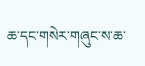ཆ་དང་གསེར་གཞུང་ས་ཆ་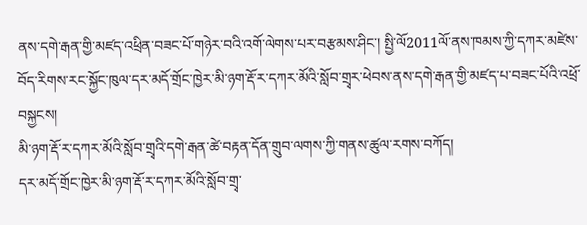ནས་དགེ་རྒན་གྱི་མཛད་འཕྲིན་བཟང་པོ་གཉེར་བའི་འགོ་ལེགས་པར་བརྩམས་ཤིང་། སྤྱི་ལོ2011ལོ་ནས་ཁམས་ཀྱི་དཀར་མཛེས་བོད་རིགས་རང་སྐྱོང་ཁུལ་དར་མདོ་གྲོང་ཁྱེར་མི་ཉག་རྡོ་ར་དཀར་མོའི་སློབ་གྲྭར་ཕེབས་ནས་དགེ་རྒན་གྱི་མཛད་པ་བཟང་པོའི་འཕྲོ་བསྐྱངས།
མི་ཉག་རྡོ་ར་དཀར་མོའི་སློབ་གྲྭའི་དགེ་རྒན་ཚེ་བརྟན་དོན་གྲུབ་ལགས་ཀྱི་གནས་ཚུལ་རགས་བཀོད།
དར་མདོ་གྲོང་ཁྱེར་མི་ཉག་རྡོ་ར་དཀར་མོའི་སློབ་གྲྭ་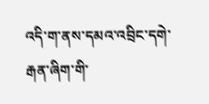འདི་ག་ནས་དམའ་འབྲིང་དགེ་རྒན་ཞིག་གི་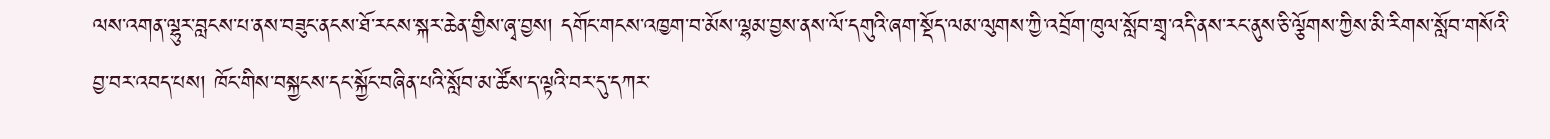ལས་འགན་ལྷུར་བླངས་པ་ནས་བཟུང་ནངས་ཐོ་རངས་སྐར་ཆེན་གྱིས་ཞྭ་བྱས། དགོང་གངས་འཁྱག་བ་མོས་ལྷམ་བྱས་ནས་ལོ་དགུའི་ཞག་སྡོད་ལམ་ལུགས་ཀྱི་འབྲོག་ཁུལ་སློབ་གྲྭ་འདི་ནས་རང་ནུས་ཅི་ལྕོགས་ཀྱིས་མི་རིགས་སློབ་གསོའི་བྱ་བར་འབད་པས། ཁོང་གིས་བསྐྱངས་དང་སྐྱོང་བཞིན་པའི་སློབ་མ་ཚོས་ད་ལྟའི་བར་དུ་དཀར་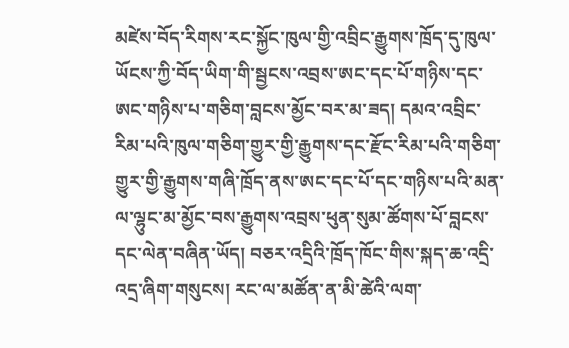མཛེས་བོད་རིགས་རང་སྐྱོང་ཁུལ་གྱི་འབྲིང་རྒྱུགས་ཁྲོད་དུ་ཁུལ་ཡོངས་ཀྱི་བོད་ཡིག་གི་སྦྱངས་འབྲས་ཨང་དང་པོ་གཉིས་དང་ཨང་གཉིས་པ་གཅིག་བླངས་མྱོང་བར་མ་ཟད། དམའ་འབྲིང་རིམ་པའི་ཁུལ་གཅིག་གྱུར་གྱི་རྒྱུགས་དང་རྫོང་རིམ་པའི་གཅིག་གྱུར་གྱི་རྒྱུགས་གཞི་ཁྲོད་ནས་ཨང་དང་པོ་དང་གཉིས་པའི་མན་ལ་ལྷུང་མ་མྱོང་བས་རྒྱུགས་འབྲས་ཕུན་སུམ་ཚོགས་པོ་བླངས་དང་ལེན་བཞིན་ཡོད། བཅར་འདྲིའི་ཁྲོད་ཁོང་གིས་སྐད་ཆ་འདྲི་འདྲ་ཞིག་གསུངས། རང་ལ་མཚོན་ན་མི་ཚེའི་ལག་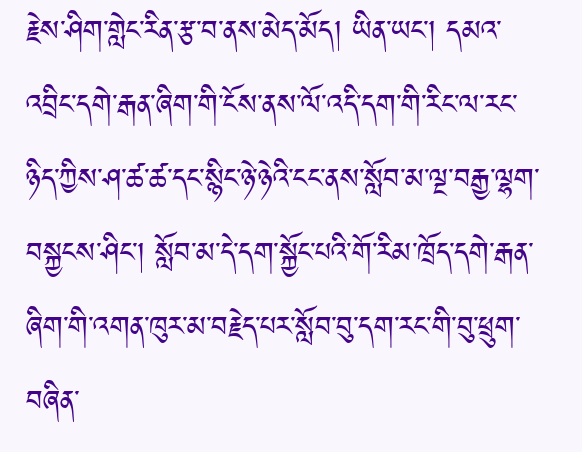རྗེས་ཤིག་གླེང་རིན་རྩ་བ་ནས་མེད་མོད། ཡིན་ཡང་། དམའ་འབྲིང་དགེ་རྒན་ཞིག་གི་ངོས་ནས་ལོ་འདི་དག་གི་རིང་ལ་རང་ཉིད་ཀྱིས་ཤ་ཚ་ཚ་དང་སྙིང་ཉེ་ཉེའི་ངང་ནས་སློབ་མ་ལྔ་བརྒྱ་ལྷག་བསྐྱངས་ཤིང་། སློབ་མ་དེ་དག་སྐྱོང་པའི་གོ་རིམ་ཁྲོད་དགེ་རྒན་ཞིག་གི་འགན་ཁུར་མ་བརྗེད་པར་སློབ་བུ་དག་རང་གི་བུ་ཕྲུག་བཞིན་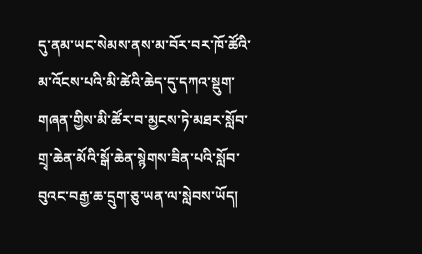དུ་ནམ་ཡང་སེམས་ནས་མ་བོར་བར་ཁོ་ཚོའི་མ་འོངས་པའི་མི་ཚེའི་ཆེད་དུ་དཀའ་སྡུག་གཞན་གྱིས་མི་ཚོར་བ་མྱངས་ཏེ་མཐར་སློབ་གྲྭ་ཆེན་མོའི་སྒོ་ཆེན་སྙེགས་ཟིན་པའི་སློབ་བུའང་བརྒྱ་ཆ་དྲུག་ཅུ་ཡན་ལ་སླེབས་ཡོད།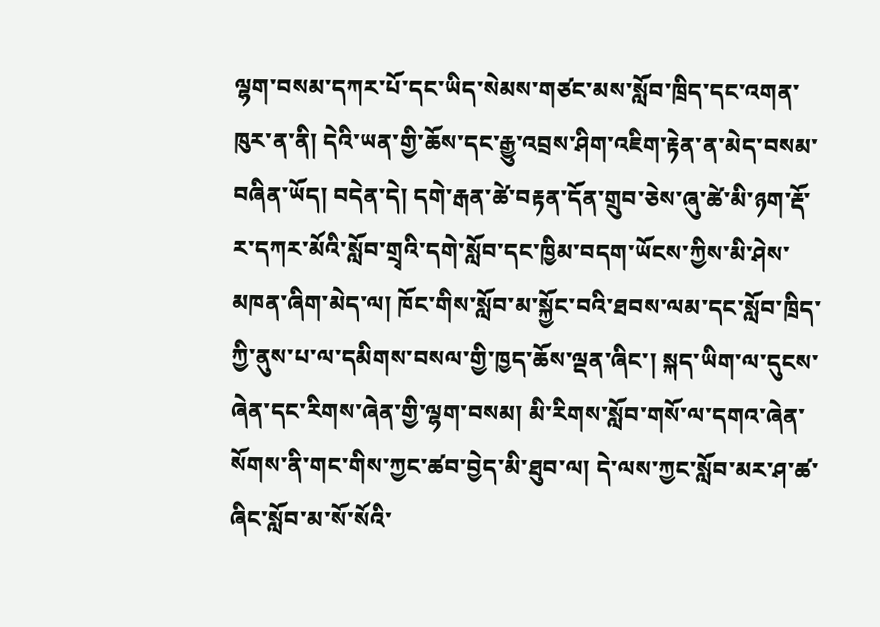ལྷག་བསམ་དཀར་པོ་དང་ཡིད་སེམས་གཙང་མས་སློབ་ཁྲིད་དང་འགན་ཁུར་ན་ནི། དེའི་ཡན་གྱི་ཆོས་དང་རྒྱུ་འབྲས་ཤིག་འཇིག་རྟེན་ན་མེད་བསམ་བཞིན་ཡོད། བདེན་དེ། དགེ་རྒན་ཚེ་བརྟན་དོན་གྲུབ་ཅེས་ཞུ་ཚེ་མི་ཉག་རྡོ་ར་དཀར་མོའི་སློབ་གྲྭའི་དགེ་སློབ་དང་ཁྱིམ་བདག་ཡོངས་ཀྱིས་མི་ཤེས་མཁན་ཞིག་མེད་ལ། ཁོང་གིས་སློབ་མ་སྐྱོང་བའི་ཐབས་ལམ་དང་སློབ་ཁྲིད་ཀྱི་ནུས་པ་ལ་དམིགས་བསལ་གྱི་ཁྱད་ཆོས་ལྡན་ཞིང་། སྐད་ཡིག་ལ་དུངས་ཞེན་དང་རིགས་ཞེན་གྱི་ལྷག་བསམ། མི་རིགས་སློབ་གསོ་ལ་དགའ་ཞེན་སོགས་ནི་གང་གིས་ཀྱང་ཚབ་བྱེད་མི་ཐུབ་ལ། དེ་ལས་ཀྱང་སློབ་མར་ཤ་ཚ་ཞིང་སློབ་མ་སོ་སོའི་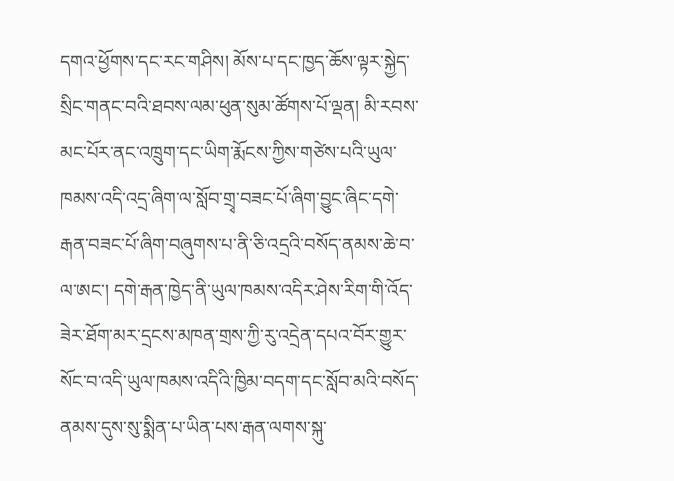དགའ་ཕྱོགས་དང་རང་གཤིས། མོས་པ་དང་ཁྱད་ཆོས་ལྟར་སྐྱེད་སྲིང་གནང་བའི་ཐབས་ལམ་ཕུན་སུམ་ཚོགས་པོ་ལྡན། མི་རབས་མང་པོར་ནང་འཁྲུག་དང་ཡིག་རྨོངས་ཀྱིས་གཙེས་པའི་ཡུལ་ཁམས་འདི་འདྲ་ཞིག་ལ་སློབ་གྲྭ་བཟང་པོ་ཞིག་བྱུང་ཞིང་དགེ་རྒན་བཟང་པོ་ཞིག་བཞུགས་པ་ནི་ཅི་འདྲའི་བསོད་ནམས་ཆེ་བ་ལ་ཨང་། དགེ་རྒན་ཁྱེད་ནི་ཡུལ་ཁམས་འདིར་ཤེས་རིག་གི་འོད་ཟེར་ཐོག་མར་དྲངས་མཁན་གྲས་ཀྱི་རུ་འདྲེན་དཔའ་བོར་གྱུར་སོང་བ་འདི་ཡུལ་ཁམས་འདིའི་ཁྱིམ་བདག་དང་སློབ་མའི་བསོད་ནམས་དུས་སུ་སྨིན་པ་ཡིན་པས་རྒན་ལགས་སྐུ་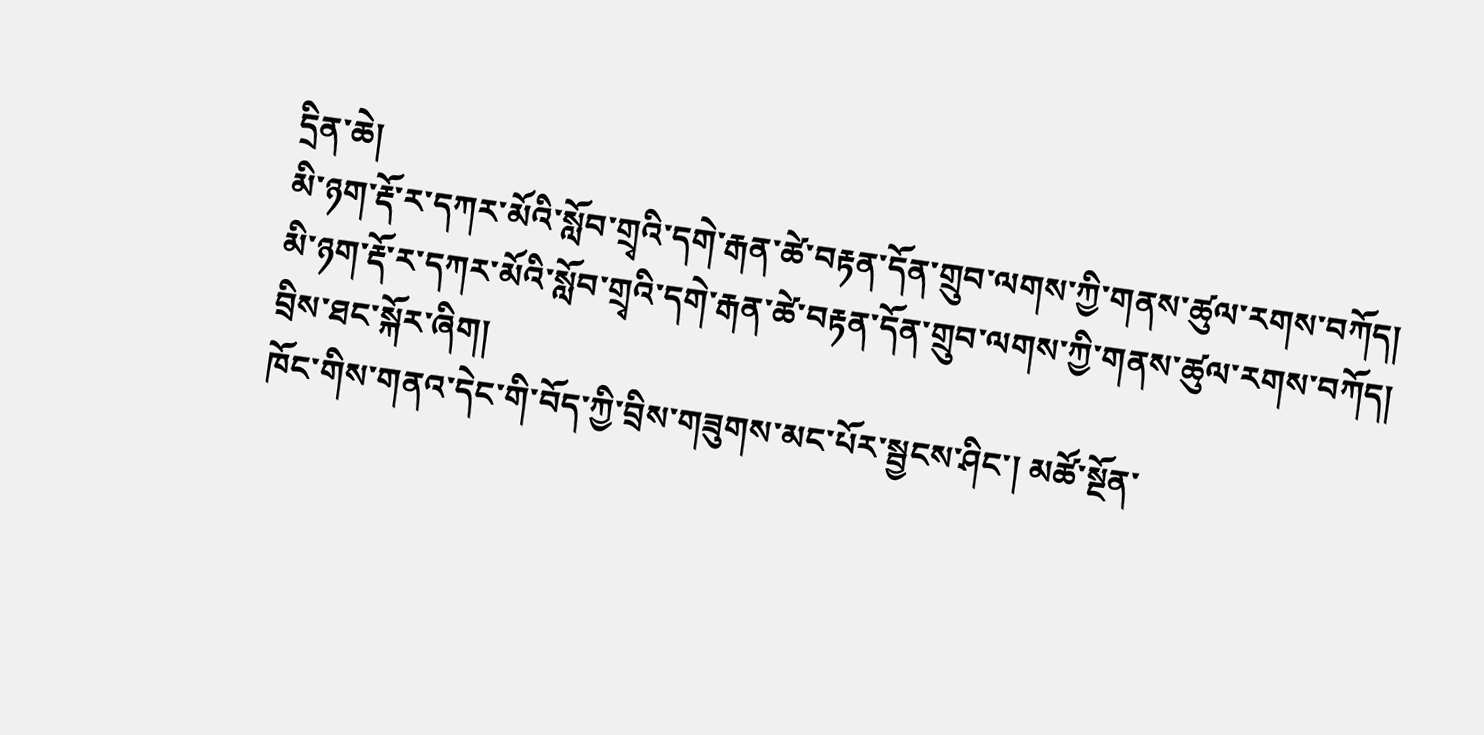དྲིན་ཆེ།
མི་ཉག་རྡོ་ར་དཀར་མོའི་སློབ་གྲྭའི་དགེ་རྒན་ཚེ་བརྟན་དོན་གྲུབ་ལགས་ཀྱི་གནས་ཚུལ་རགས་བཀོད།
མི་ཉག་རྡོ་ར་དཀར་མོའི་སློབ་གྲྭའི་དགེ་རྒན་ཚེ་བརྟན་དོན་གྲུབ་ལགས་ཀྱི་གནས་ཚུལ་རགས་བཀོད།
བྲིས་ཐང་སྐོར་ཞིག།
ཁོང་གིས་གནའ་དེང་གི་བོད་ཀྱི་བྲིས་གཟུགས་མང་པོར་སྦྱངས་ཤིང་། མཚོ་སྔོན་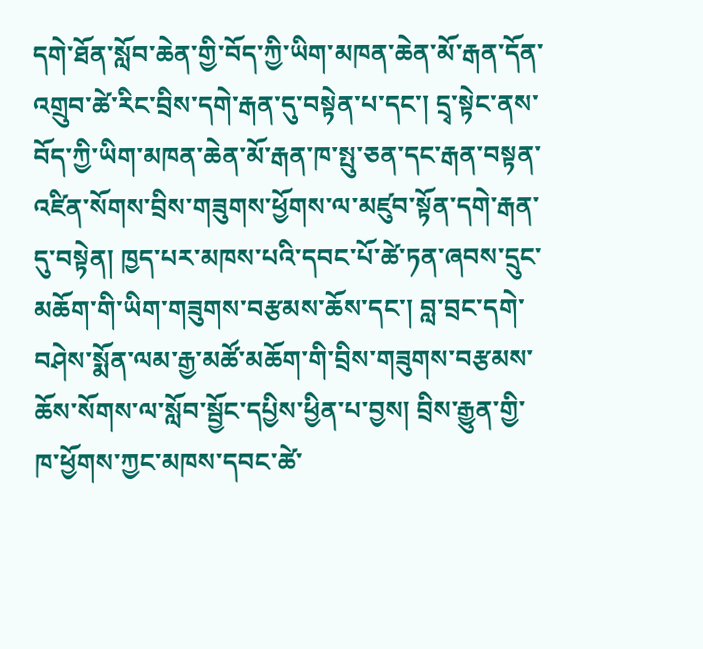དགེ་ཐོན་སློབ་ཆེན་གྱི་བོད་ཀྱི་ཡིག་མཁན་ཆེན་མོ་རྒན་དོན་འགྲུབ་ཚེ་རིང་བྲིས་དགེ་རྒན་དུ་བསྟེན་པ་དང་། དྲྭ་སྟེང་ནས་བོད་ཀྱི་ཡིག་མཁན་ཆེན་མོ་རྒན་ཁ་སྤུ་ཅན་དང་རྒན་བསྟན་འཛིན་སོགས་བྲིས་གཟུགས་ཕྱོགས་ལ་མཛུབ་སྟོན་དགེ་རྒན་དུ་བསྟེན། ཁྱད་པར་མཁས་པའི་དབང་པོ་ཚེ་ཏན་ཞབས་དྲུང་མཆོག་གི་ཡིག་གཟུགས་བརྩམས་ཆོས་དང་། བླ་བྲང་དགེ་བཤེས་སྨོན་ལམ་རྒྱ་མཚོ་མཆོག་གི་བྲིས་གཟུགས་བརྩམས་ཆོས་སོགས་ལ་སློབ་སྦྱོང་དཔྱིས་ཕྱིན་པ་བྱས། བྲིས་རྒྱུན་གྱི་ཁ་ཕྱོགས་ཀྱང་མཁས་དབང་ཚེ་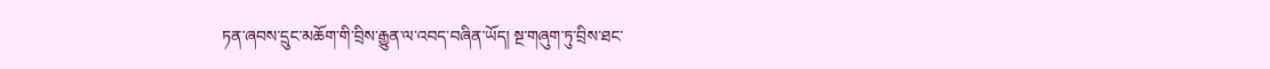ཏན་ཞབས་དྲུང་མཆོག་གི་བྲིས་རྒྱུན་ལ་འབད་བཞིན་ཡོད། སྔ་གཞུག་ཏུ་བྲིས་ཐང་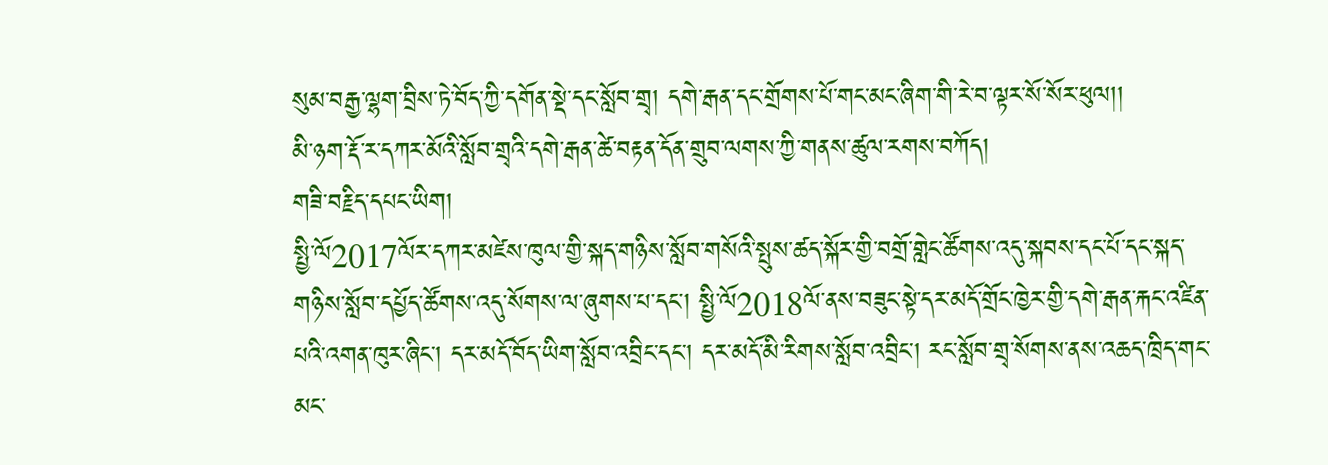སུམ་བརྒྱ་ལྷག་བྲིས་ཏེ་བོད་ཀྱི་དགོན་སྡེ་དང་སློབ་གྲྭ། དགེ་རྒན་དང་གྲོགས་པོ་གང་མང་ཞིག་གི་རེ་བ་ལྟར་སོ་སོར་ཕུལ།།
མི་ཉག་རྡོ་ར་དཀར་མོའི་སློབ་གྲྭའི་དགེ་རྒན་ཚེ་བརྟན་དོན་གྲུབ་ལགས་ཀྱི་གནས་ཚུལ་རགས་བཀོད།
གཟི་བརྗིད་དཔང་ཡིག།
སྤྱི་ལོ2017ལོར་དཀར་མཛེས་ཁུལ་གྱི་སྐད་གཉིས་སློབ་གསོའི་སྤུས་ཚད་སྐོར་གྱི་བགྲོ་གླེང་ཚོགས་འདུ་སྐབས་དང་པོ་དང་སྐད་གཉིས་སློབ་དཔྱོད་ཚོགས་འདུ་སོགས་ལ་ཞུགས་པ་དང་། སྤྱི་ལོ2018ལོ་ནས་བཟུང་སྟེ་དར་མདོ་གྲོང་ཁྱེར་གྱི་དགེ་རྒན་རྐང་འཛིན་པའི་འགན་ཁུར་ཞིང་། དར་མདོ་བོད་ཡིག་སློབ་འབྲིང་དང་། དར་མདོ་མི་རིགས་སློབ་འབྲིང་། རང་སློབ་གྲྭ་སོགས་ནས་འཆད་ཁྲིད་གང་མང་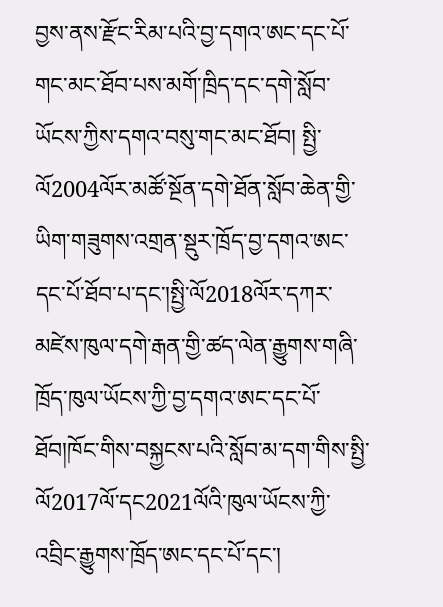བྱས་ནས་རྫོང་རིམ་པའི་བྱ་དགའ་ཨང་དང་པོ་གང་མང་ཐོབ་པས་མགོ་ཁྲིད་དང་དགེ་སློབ་ཡོངས་ཀྱིས་དགའ་བསུ་གང་མང་ཐོབ། སྤྱི་ལོ2004ལོར་མཚོ་སྔོན་དགེ་ཐོན་སློབ་ཆེན་གྱི་ཡིག་གཟུགས་འགྲན་སྡུར་ཁྲོད་བྱ་དགའ་ཨང་དང་པོ་ཐོབ་པ་དང་།སྤྱི་ལོ2018ལོར་དཀར་མཛེས་ཁུལ་དགེ་རྒན་གྱི་ཚད་ལེན་རྒྱུགས་གཞི་ཁྲོད་ཁུལ་ཡོངས་ཀྱི་བྱ་དགའ་ཨང་དང་པོ་ཐོབ།ཁོང་གིས་བསྐྱངས་པའི་སློབ་མ་དག་གིས་སྤྱི་ལོ2017ལོ་དང2021ལོའི་ཁུལ་ཡོངས་ཀྱི་འབྲིང་རྒྱུགས་ཁྲོད་ཨང་དང་པོ་དང་།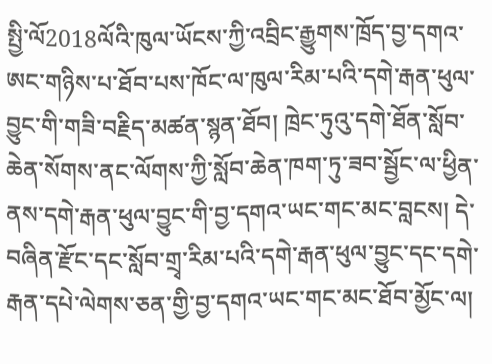སྤྱི་ལོ2018ལོའི་ཁུལ་ཡོངས་ཀྱི་འབྲིང་རྒྱུགས་ཁྲོད་བྱ་དགའ་ཨང་གཉིས་པ་ཐོབ་པས་ཁོང་ལ་ཁུལ་རིམ་པའི་དགེ་རྒན་ཕུལ་བྱུང་གི་གཟི་བརྗིད་མཚན་སྙན་ཐོབ། ཁྲེང་ཏུའུ་དགེ་ཐོན་སློབ་ཆེན་སོགས་ནང་ལོགས་ཀྱི་སློབ་ཆེན་ཁག་ཏུ་ཟབ་སྦྱོང་ལ་ཕྱིན་ནས་དགེ་རྒན་ཕུལ་བྱུང་གི་བྱ་དགའ་ཡང་གང་མང་བླངས། དེ་བཞིན་རྫོང་དང་སློབ་གྲྭ་རིམ་པའི་དགེ་རྒན་ཕུལ་བྱུང་དང་དགེ་རྒན་དཔེ་ལེགས་ཅན་གྱི་བྱ་དགའ་ཡང་གང་མང་ཐོབ་མྱོང་ལ།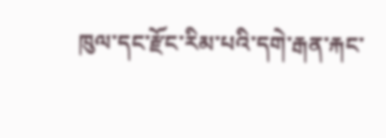ཁུལ་དང་རྫོང་རིམ་པའི་དགེ་རྒན་རྐང་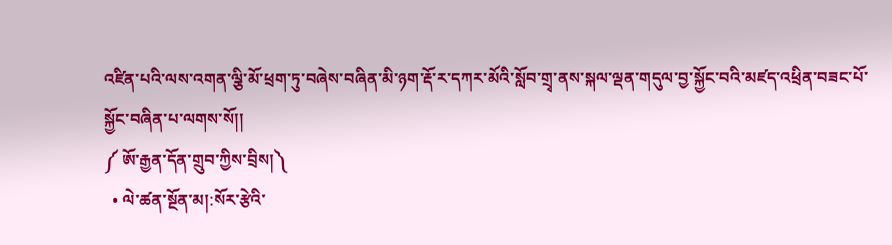འཛིན་པའི་ལས་འགན་ལྕི་མོ་ཕྲག་ཏུ་བཞེས་བཞིན་མི་ཉག་རྡོ་ར་དཀར་མོའི་སློབ་གྲྭ་ནས་སྐལ་ལྡན་གདུལ་བྱ་སྐྱོང་བའི་མཛད་འཕྲིན་བཟང་པོ་སྐྱོང་བཞིན་པ་ལགས་སོ།།
༼ ཨོ་རྒྱན་དོན་གྲུབ་ཀྱིས་བྲིས།༽
  • ལེ་ཚན་སྔོན་མ།:སོར་རྩེའི་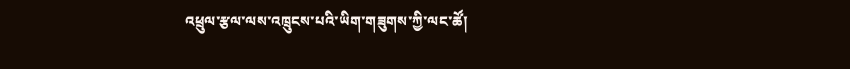འཕྲུལ་རྩལ་ལས་འཁྲུངས་པའི་ཡིག་གཟུགས་ཀྱི་ལང་ཚོ།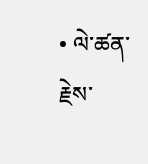• ལེ་ཚན་རྗེས་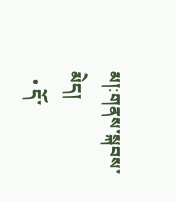མ།:གནས་སྐབས་མེད།
  • དོ་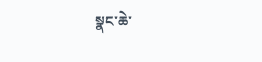སྣང་ཆེ་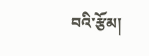བའི་རྩོམ།